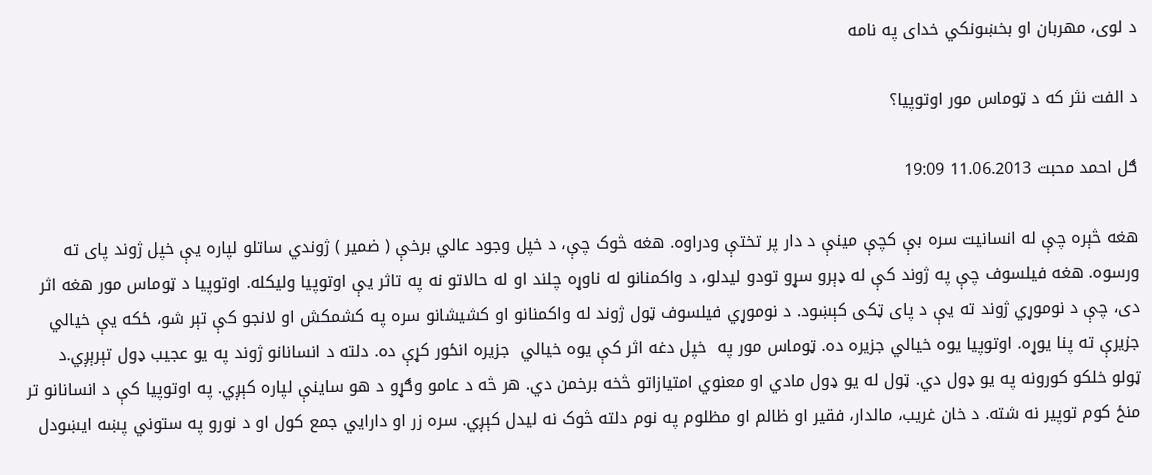د لوی، مهربان او بخښونکي خدای په نامه

د الفت نثر که د ټوماس مور اوتوپيا؟

ګل احمد محبت 11.06.2013 19:09

هغه څېره چې له انسانيت سره بې کچې مينې د دار پر تختې ودراوه. هغه څوک چې، د خپل وجود عالي برخې ( ضمير ) ژوندي ساتلو لپاره يې خپل ژوند پای ته ورسوه. هغه فيلسوف چې په ژوند کې له ډېرو سړو تودو ليدلو، د واکمنانو له ناوړه چلند او له حالاتو نه په تاثر يې اوتوپيا وليکله. اوتوپيا د ټوماس مور هغه اثر دی، چې د نوموړي ژوند ته يې د پای ټکی کېښود. د نوموړي فيلسوف ټول ژوند له واکمنانو او کشيشانو سره په کشمکش او لانجو کې تېر شو، ځکه يې خيالي جزيرې ته پنا يوړه. اوتوپيا يوه خيالي جزيره ده. ټوماس مور په  خپل دغه اثر کې يوه خيالي  جزيره انځور کړې ده. دلته د انسانانو ژوند په يو عجيب ډول تېرېږي.د ټولو خلکو کورونه په يو ډول دي. ټول له يو ډول مادي او معنوي امتيازاتو څخه برخمن دي. هر څه د عامو وګړو د هو ساينې لپاره کېږي. په اوتوپيا کې د انسانانو تر منځ کوم توپير نه شته. د خان غريب، مالدار، فقير او ظالم او مظلوم په نوم دلته څوک نه ليدل کېږي. سره زر او دارايي جمع کول او د نورو په ستوني پښه ايښودل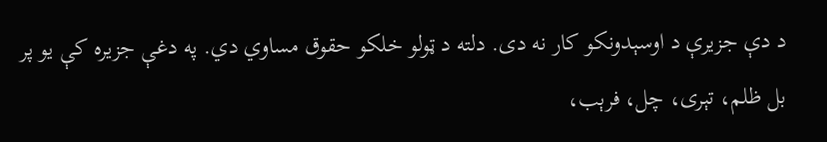د دې جزيرې د اوسېدونکو کار نه دی. دلته د ټولو خلکو حقوق مساوي دي. په دغې جزيره کې يو پر بل ظلم، تېری، چل، فرېب،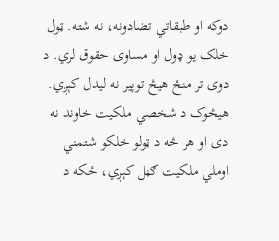دوکه او طبقاتي تضادونه، نه شته. ټول خلک يو ډول او مساوی حقوق لري. د دوی تر منځ هيڅ توپير نه ليدل کېږي. هيڅوک د شخصي ملکيت خاوند نه دی او هر څه د ټولو خلکو شتمني اوملي ملکيت ګڼل کېږي، ځکه د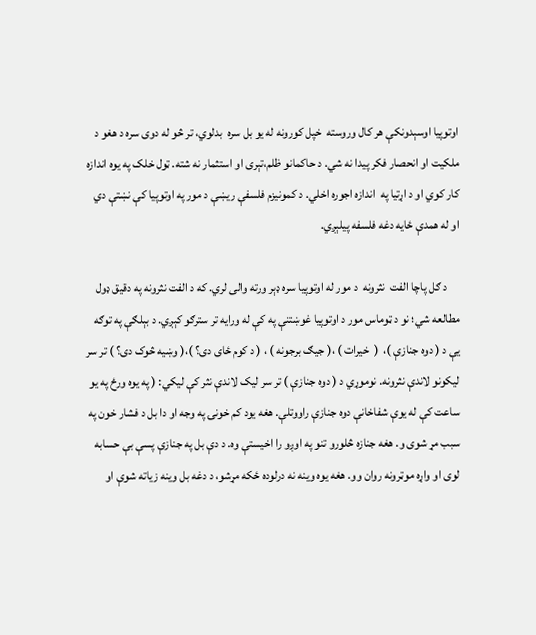اوتوپيا اوسېدونکې هر کال وروسته  خپل کورونه له يو بل سره  بدلوي، تر څو له دوی سره د هغو د ملکيت او انحصار فکر پيدا نه شي. د حاکمانو ظلم،تېری او استثمار نه شته. ټول خلک په يوه اندازه کار کوي او د اړتيا په  اندازه اجوره اخلي. د کمونيزم فلسفې ريښې د مور په اوتوپيا کې نښتې دي او له همدې ځايه دغه فلسفه پيلېږي.

     د ګل پاچا الفت  نثرونه  د مور له اوتوپيا سره ډېر ورته والی لري. که د الفت نثرونه په دقيق ډول مطالعه شي؛ نو د ټوماس مور د اوتوپيا غوښتنې په کې له ورايه تر سترګو کېږي. د بېلګې په توګه يې د ( دوه جنازې )،  (  خيرات ) ،( جيګ برجونه ) ، ( د کوم ځای دی؟ )،( وښيه څوک دی؟ ) تر سر ليکونو لاندې نثرونه. نوموړي د ( دوه جنازې ) تر سر ليک لاندې نثر کې ليکي: ( په يوه ورځ په يو ساعت کې له يوې شفاخانې دوه جنازې راووتلې. هغه يود کم خونۍ په وجه او دا بل د فشار خون په سبب مړ شوی و. هغه جنازه څلورو تنو په اوږو را اخيستې وه. د دې بل په جنازې پسې بې حسابه لوی او واړه موټرونه روان وو. هغه يوه وينه نه درلوده ځکه مړشو، د دغه بل وينه زياته شوې او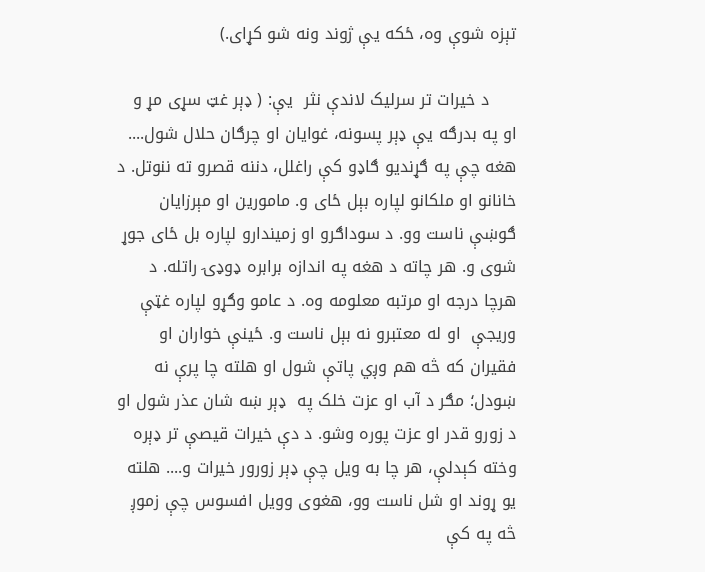تېزه شوې وه، ځکه يې ژوند ونه شو کړای.)

     د خيرات تر سرليک لاندې نثر  يې: ( ډېر غټ سړی مړ و او په بدرګه يې ډېر پسونه، غوايان او چرګان حلال شول.... هغه چې په ګړنديو ګاډو کې راغلل، دننه قصرو ته ننوتل. د خانانو او ملکانو لپاره بېل ځای و. مامورين او مېرزايان ګوښې ناست وو. د سوداګرو او زميندارو لپاره بل ځای جوړ شوی و. هر چاته د هغه په اندازه برابره ډوډۍ راتله. د هرچا درجه او مرتبه معلومه وه. د عامو وګړو لپاره غټې وريجې  او له معتبرو نه بېل ناست و. ځينې خواران او فقيران که څه هم وږي پاتې شول او هلته چا پرې نه ښودل؛ مګر د آب او عزت خلک په  ډېر ښه شان عذر شول او د زورو قدر او عزت پوره وشو. د دې خيرات قيصې تر ډېره وخته کېدلې، هر چا به ويل چې ډېر زورور خيرات و.... هلته يو ړوند او شل ناست وو، هغوی وويل افسوس چې زموږ څه په کې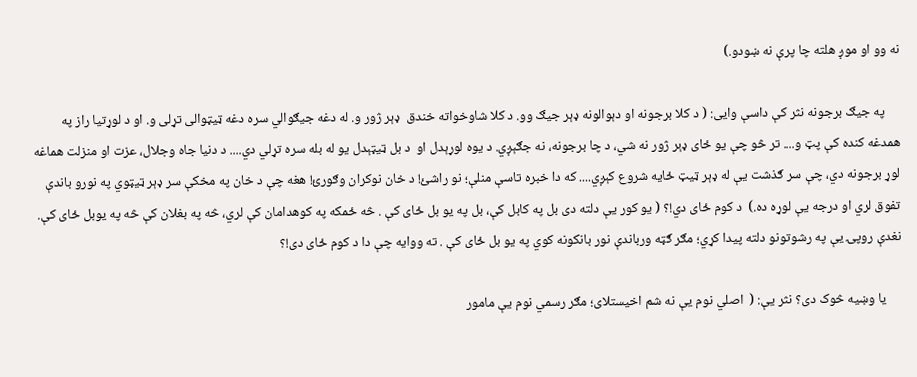نه وو او موږ هلته چا پرې نه ښودو.)

     په جيګ برجونه نثر کې داسې وايی: ( د کلا برجونه او دېوالونه ډېر جيګ وو. د کلا شاوخواته خندق  ډېر ژور و. له دغه جيګوالي سره دغه ټيټوالی تړلی و. او د لوړتيا راز په همدغه کنده کې پټ و.... تر څو چې يو ځای ډېر ژور نه شي، د چا برجونه، نه جګېږي. د يوه لوړېدل او  د بل ټيټېدل يو له بله سره تړلي دي.... د دنيا جاه وجلال، عزت او منزلت هماغه لوړ برجونه دي، چې سر ګذشت يې له ډېر ټيټ ځايه شروع کېږي.... که دا خبره تاسې منلې؛ نو راشئ! د خان نوکران وګورئ! هغه چې د خان په مخکې سر ډېر ټيټوي په نورو باندې تفوق لري او درجه يې لوړه ده.)  د کوم ځای دي!؟ ( يو کور يې دلته دی بل په کابل کې، بل په يو بل ځای کې . څه ځمکه په کوهدامان کې لري، څه په بغلان کې څه په يوبل ځای کې. نغدې روپۍ يې په رشوتونو دلته پيدا کړي؛ مګر ګټه ورباندې نور بانکونه کوي په يو بل ځای کې . ته ووايه چې دا د کوم ځای دی!؟

     يا وښيه څوک دی؟ نثر يې: (  اصلي نوم يې نه شم اخيستلای؛ مګر رسمي نوم يې مامور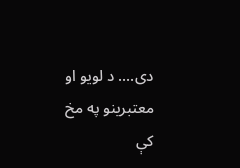دی.... د لويو او معتبرينو په مخ کې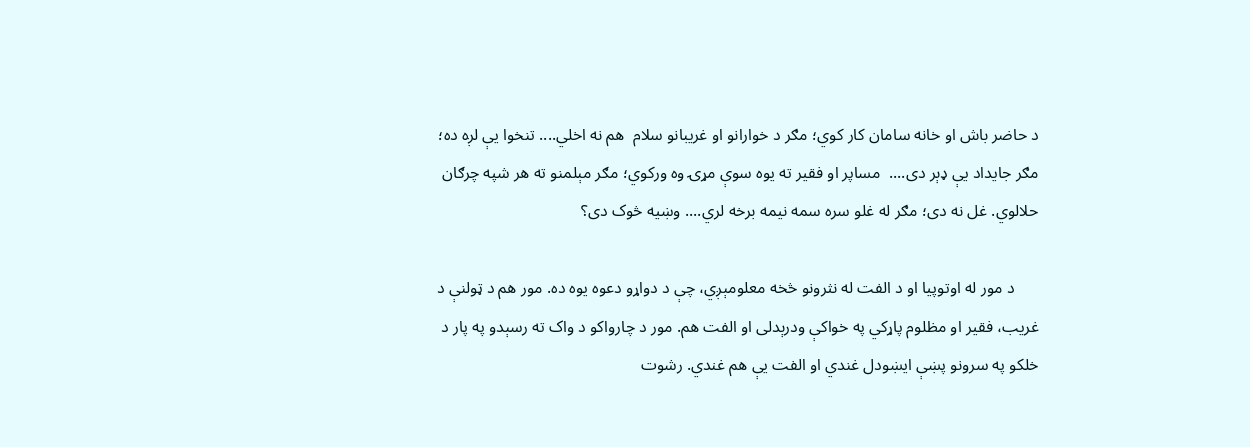د حاضر باش او خانه سامان کار کوي؛ مګر د خوارانو او غريبانو سلام  هم نه اخلي.... تنخوا يې لږه ده؛ مګر جايداد يې ډېر دی....  مساپر او فقير ته يوه سوې مړۍ وه ورکوي؛ مګر مېلمنو ته هر شپه چرګان حلالوي. غل نه دی؛ مګر له غلو سره سمه نيمه برخه لري.... وښيه څوک دی؟

      د مور له اوتوپيا او د الفت له نثرونو څخه معلومېږي، چې د دواړو دعوه يوه ده. مور هم د ټولنې د غريب، فقير او مظلوم پاړکي په خواکې ودرېدلی او الفت هم. مور د چارواکو د واک ته رسېدو په پار د خلکو په سرونو پښې ايښودل غندي او الفت يې هم غندي. رشوت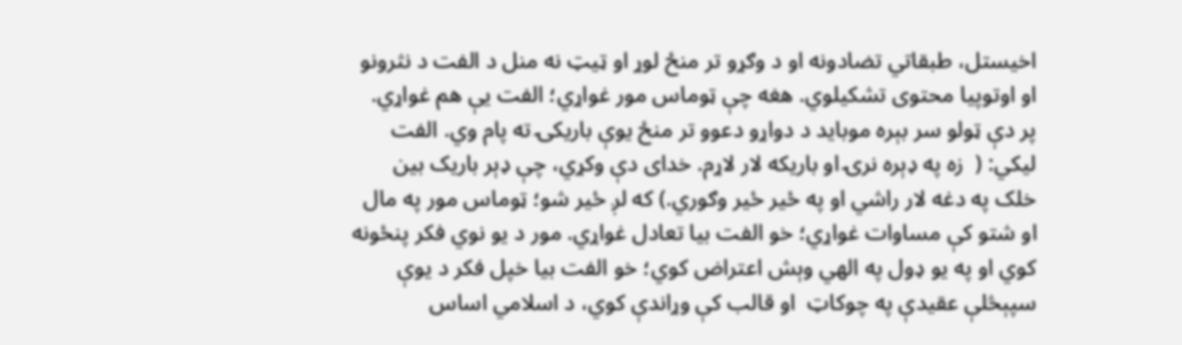اخيستل، طبقاتي تضادونه او د وګړو تر منځ لوړ او ټيټ نه منل د الفت د نثرونو او اوتوپيا محتوی تشکيلوي. هغه چې ټوماس مور غواړي؛ الفت يې هم غواړي.  پر دې ټولو سر بېره موبايد د دواړو دعوو تر منځ يوې باريکۍ ته پام وي. الفت ليکي: (  زه په ډېره نرۍ او باريکه لار لاړم. خدای دې وکړي، چې ډېر باريک بين خلک په دغه لار راشي او په ځير ځير وګوري.) که لږ ځير شو؛ ټوماس مور په مال او شتو کې مساوات غواړي؛ خو الفت بيا تعادل غواړي. مور د يو نوي فکر پنځونه کوي او په يو ډول په الهي وېش اعتراض کوي؛ خو الفت بيا خپل فکر د يوې سپېڅلې عقيدې په چوکاټ  او قالب کې وړاندې کوي، د اسلامي اساس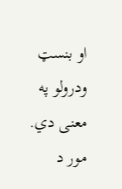او بنسټ ودرولو په معنی دي. مور د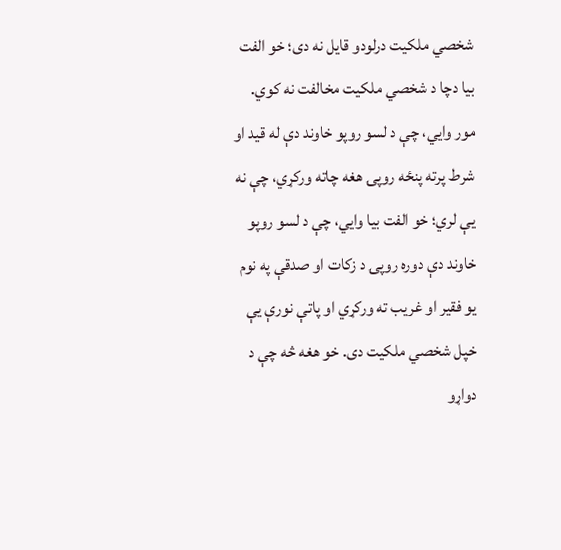شخصي ملکيت درلودو قايل نه دی؛ خو الفت بيا دچا د شخصي ملکيت مخالفت نه کوي. مور وايي، چې د لسو روپو خاوند دې له قيد او شرط پرته پنځه روپۍ هغه چاته ورکړي، چې نه يې لري؛ خو الفت بيا وايي، چې د لسو روپو خاوند دې دوره روپۍ د زکات او صدقې په نوم يو فقير او غريب ته ورکړي او پاتې نورې يې خپل شخصي ملکيت دی. خو هغه څه چې د دواړو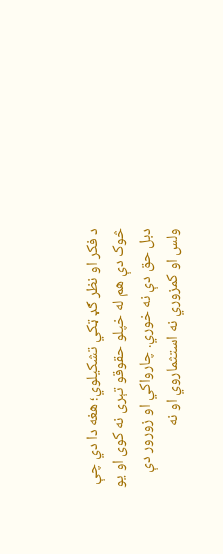د فکر او نظر ګډ ټکي تشکيلوي؛ هغه دا دي چې څوک دې هم له خپلو حقوقو تېری نه کوی او يو دبل حق دې نه خوري. چارواکي او زورور دې ولس او کمزوري نه استثماروي او نه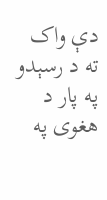دې واک ته د رسېدو په پار د هغوی په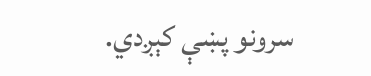سرونو پښې کېږدي.